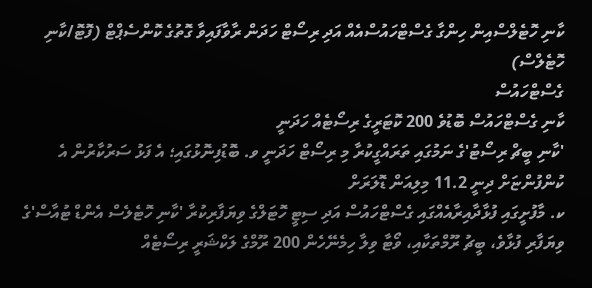ކާނި ހޮޓެލްސްއިން ހިންގާ ގެސްޓްހައުސްއެއް އަދި ރިސޯޓް ހަދަން ރާވާފައިވާ ގޮތުގެ ކޮންސެޕްޓް (ފޮޓޮ/ކާނި ހޮޓެލްސް)
ގެސްޓްހައުސް
ކާނި ގެސްޓްހައުސް ބޮޑުވެ 200 ކޮޓަރީގެ ރިސޯޓެއް ހަދަނީ
'ކާނި ބީޗް ރިސޯޓު'ގެ ނަމުގައި ތަރައްގީކުރާ މި ރިސޯޓް ހަދަނީ ވ. ބޮޑުފިނޮޅުގައި؛ އެ ފަޅު ސަރުކާރުން އެ ކުންފުންޏަށް ދިނީ 11.2 މިލިއަން ޑޮލަރަށް
ކ. މާފުށީގައި ފުޅާދާއިރާއެއްގައި ގެސްޓްހައުސް އަދި ސިޓީ ހޮޓަލްގެ ވިޔަފާރިކުރާ 'ކާނި ހޮޓެލެސް އެންޑް ޓުއާސް'ގެ ވިޔަފާރި ފުޅާވެ، ބީޗު ރޫމްތަކާއި، ވޯޓާ ވިލާ ހިމެނޭހެން 200 ރޫމްގެ ލަކްޝަރީ ރިސޯޓެއް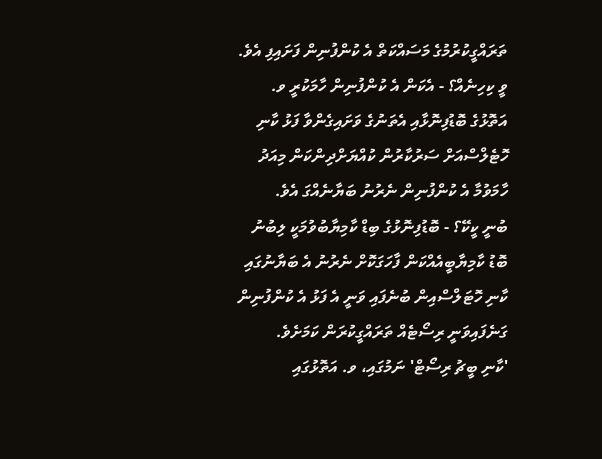ތަރައްގީކުރުމުގެ މަސައްކަތް އެ ކުންފުނިން ފަށައިފި އެވެ.
ވީ ކިހިނެއް؟ - އެކަން އެ ކުންފުނިން ހާމަކުރީ ވ. އަތޮޅުގެ ބޮޑުފިނޮޅާއި އެތަނުގެ ވަށައިގެންވާ ފަޅު ކާނި ހޮޓެލްސްއަށް ސަރުކާރުން ކުއްޔަށްދިންކަން މިއަދު ހާމަވުމާ އެ ކުންފުނިން ނެރުނު ބަޔާނެއްގަ އެވެ.
ބުނީ ކީކޭ؟ - ބޮޑުފިނޮޅުގެ ބިޑް ކާމިޔާބުވުމަކީ ލިބުނު ބޮޑު ކާމިޔާބީއެއްކަން ފާހަގަކޮށް ނެރުނު އެ ބަޔާނުގައި ކާނި ހޮޓަލްސްއިން ބުނެފައި ވަނީ އެ ފަޅު އެ ކުންފުނިން ގަނެފައިވަނީ ރިސޯޓެއް ތަރައްގީކުރަން ކަމަށެވެ.
'ކާނި ބީޗު ރިސޯޓް' ނަމުގައި، ވ. އަތޮޅުގައި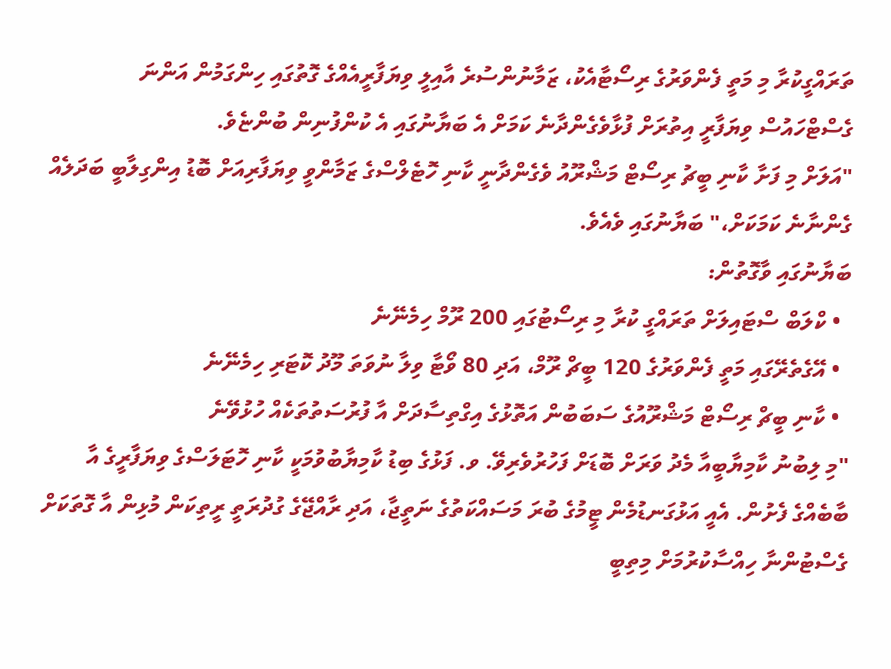ތަރައްގީކުރާ މި މަތީ ފެންވަރުގެ ރިސޯޓާއެކު، ޒަމާނުންސުރެ އާއިލީ ވިޔަފާރީއެއްގެ ގޮތުގައި ހިންގަމުން އަންނަ ގެސްޓްހައުސް ވިޔަފާރީ އިތުރަށް ފުޅާވެގެންދާނެ ކަމަށް އެ ބަޔާނުގައި އެ ކުންފުނިން ބުންޏެވެ.
"އަލަށް މި ފަށާ ކާނި ބީޗު ރިސޯޓް މަޝްރޫއު ވެގެންދާނީ ކާނި ހޮޓެލްސްގެ ޒަމާންވީ ވިޔަފާރިއަށް ބޮޑު އިންގިލާބީ ބަދަލެއް ގެންނާނެ ކަމަކަށް،" ބަޔާނުގައި ވެއެވެ.
ބަޔާނުގައި ވާގޮތުން:
  • ކްލަބް ސްޓައިލަށް ތަރައްގީ ކުރާ މި ރިސޯޓުގައި 200 ރޫމް ހިމެނޭނެ
  • އޭގެތެރޭގައި މަތީ ފެންވަރުގެ 120 ބީޗް ރޫމް، އަދި 80 ވޯޓާ ވިލާ ނުވަތަ މޫދު ކޮޓަރި ހިމެނޭނެ
  • ކާނި ބީޗް ރިސޯޓް މަޝްރޫއުގެ ސަބަބުން އަތޮޅުގެ އިގްތިސާދަށް އާ ފުރުސަތުތަކެއް ހުޅުވޭނެ
"މި ލިބުނު ކާމިޔާބީއާ މެދު ވަރަށް ބޮޑަށް ފަހުރުވެރިވޭ. ވ. ފަޅުގެ ބިޑު ކާމިޔާބުވުމަކީ ކާނި ހޮޓަލަސްގެ ވިޔަފާރީގެ އާ ބާބެއްގެ ފެށުން. އެއީ އަޅުގަނޑުމެން ޓީމުގެ ބުރަ މަސައްކަތުގެ ނަތީޖާ، އަދި ރާއްޖޭގެ ގުދުރަތީ ރީތިކަން މުޅިން އާ ގޮތަކަށް ގެސްޓުންނާ ހިއްސާކުރުމަށް މިތިބީ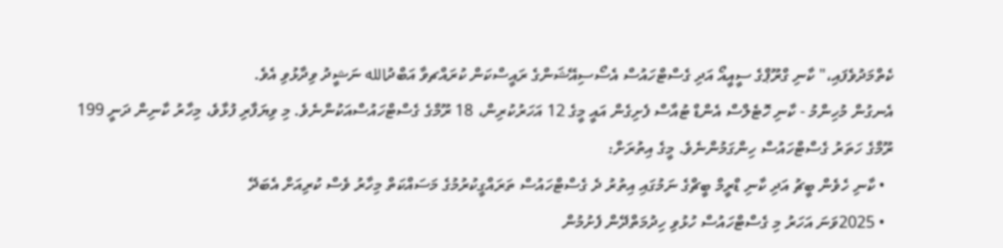ކެތްމަދުވެފައި،" ކާނި ގްރޫޕްގެ ސީއީއޯ އަދި ގެސްޓްހައުސް އެސޯސިއޭޝަންގެ ރައީސްކަން ކުރައްޗވާ އަބްދުالله ނަޝީދު ވިދާޅުވި އެވެ.
އެނގުން މުހިންމު - ކާނި ހޮޓެލްސް އެންޑް ޓުއާސް ފެށިގެން އައީ މީގެ 12 އަހަރުކުރިން، 18 ރޫމްގެ ގެސްޓްހައުސްއަކުންނެވެ. މި ވިޔަފާރި ފުޅާވެ، މިހާރު ކާނިން ދަނީ 199 ރޫމްގެ ހަތަރު ގެސްޓްހައުސް ހިންގަމުންނެވެ. މީގެ އިތުރަށް:
  • ކާނި ހެވެން ބީޗު އަދި ކާނި ޑްރީމް ބީޗްގެ ނަމުގައި އިތުރު ދެ ގެސްޓްހައުސް ތަރައްގީކުރުމުގެ މަސައްކަތް މިހާރު ވެސް ކުރިއަށް އެބަދޭ
  • 2025ވަނަ އަހަރު މި ގެސްޓްހައުސް ހުޅުވި ހިދުމަތްދޭން ފެށުމުން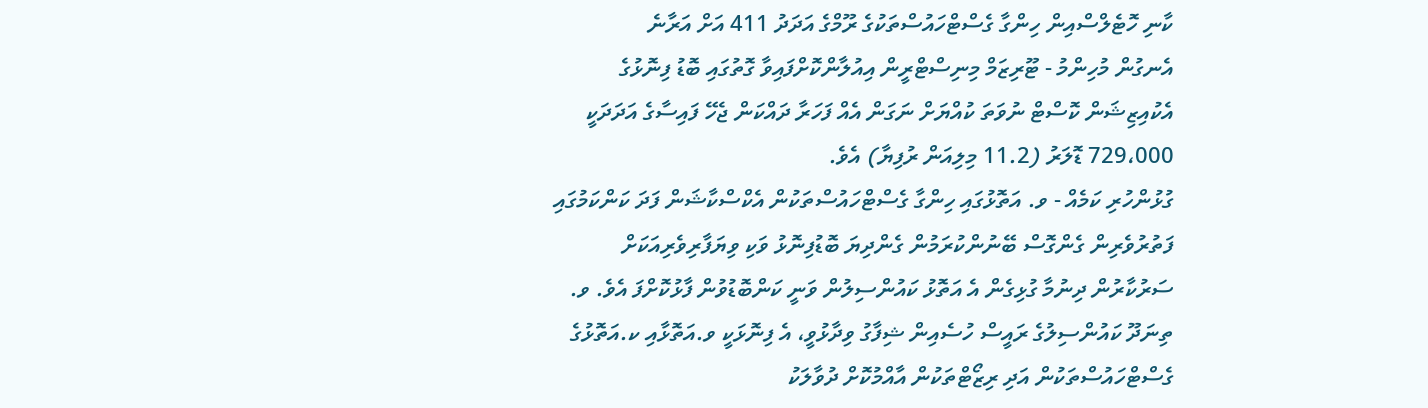ކާނި ހޮޓެލްސްއިން ހިންގާ ގެސްޓްހައުސްތަކުގެ ރޫމްގެ އަދަދު 411 އަށް އަރާނެ
އެނގުން މުހިންމު - ޓޫރިޒަމް މިނިސްޓްރީން އިއުލާންކޮށްފައިވާ ގޮތުގައި ބޮޑު ފިނޮޅުގެ އެކުއިޒިޝަން ކޮސްޓް ނުވަތަ ކުއްޔަށް ނަގަން އެއް ފަހަރާ ދައްކަން ޖެހޭ ފައިސާގެ އަދަދަކީ 729،000 ޑޮލަރު (11.2 މިލިއަން ރުފިޔާ) އެވެ.
ގުޅުންހުރި ކަމެއް - ވ. އަތޮޅުގައި ހިންގާ ގެސްޓްހައުސްތަކުން އެކްސްކާޝަން ފަދަ ކަންކަމުގައި ފަތުރުވެރިން ގެންގޮސް ބޭނުންކުރަމުން ގެންދިޔަ ބޮޑުފިނޮޅު ވަކި ވިޔަފާރިވެރިއަކަށް ސަރުކާރުން ދިނުމާ ގުޅިގެން އެ އަތޮޅު ކައުންސިލުން ވަނީ ކަންބޮޑުވުން ފާޅުކޮށްފަ އެވެ. ވ. ތިނަދޫ ކައުންސިލުގެ ރައީސް ހުސެއިން ޝިފާގު ވިދާޅުވީ، އެ ފިނޮޅަކީ ވ.އަތޮޅާއި ކ.އަތޮޅުގެ ގެސްޓްހައުސްތަކުން އަދި ރިޒޯޓްތަކުން އާއްމުކޮށް ދުވާލަކު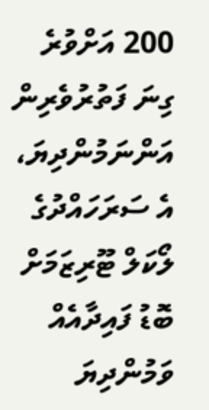200 އަށްވުރެ ގިނަ ފަތުރުވެރިން އަންނަމުންދިޔަ، އެ ސަރަހައްދުގެ ލޯކަލް ޓޫރިޒަމަށް ބޮޑު ފައިދާއެއް ވަމުންދިޔަ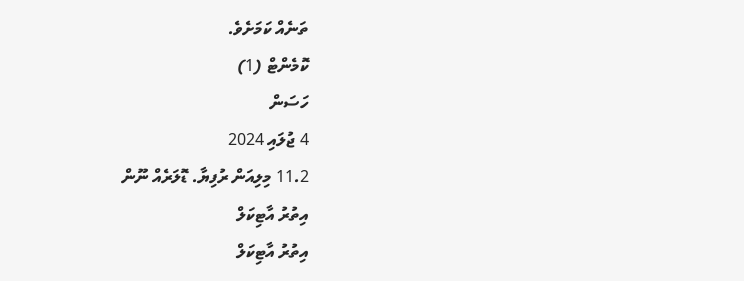ތަނެއް ކަމަށެވެ.
ކޮމެންޓް (1)
ހަސަން
4 ޖުލައި 2024
11.2 މިލިއަން ރުފިޔާ. ޑޮލަރެއް ނޫން
އިތުރު އާޓިކަލް
އިތުރު އާޓިކަލް